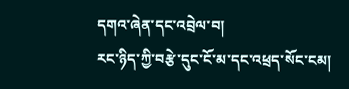དགའ་ཞེན་དང་འབྲེལ་བ།
རང་ཉིད་ཀྱི་བརྩེ་དུང་ངོ་མ་དང་འཕྲད་སོང་ངམ།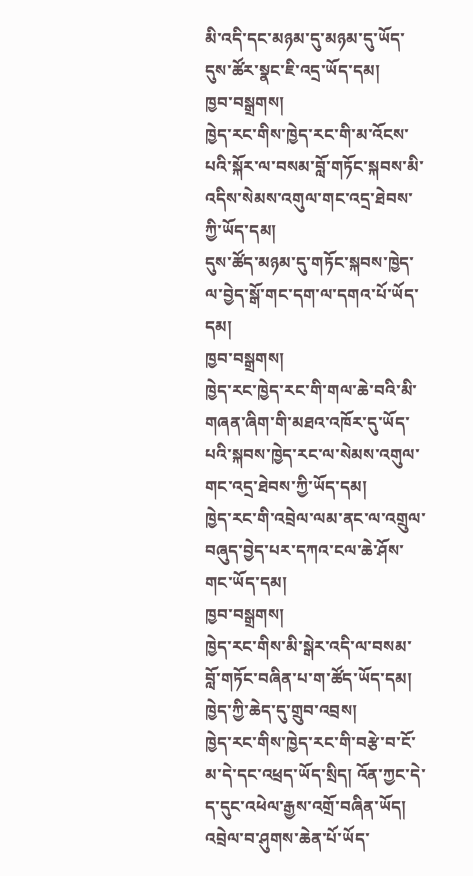མི་འདི་དང་མཉམ་དུ་མཉམ་དུ་ཡོད་དུས་ཚོར་སྣང་ཇི་འདྲ་ཡོད་དམ།
ཁྱབ་བསྒྲགས།
ཁྱེད་རང་གིས་ཁྱེད་རང་གི་མ་འོངས་པའི་སྐོར་ལ་བསམ་བློ་གཏོང་སྐབས་མི་འདིས་སེམས་འགུལ་གང་འདྲ་ཐེབས་ཀྱི་ཡོད་དམ།
དུས་ཚོད་མཉམ་དུ་གཏོང་སྐབས་ཁྱེད་ལ་བྱེད་སྒོ་གང་དག་ལ་དགའ་པོ་ཡོད་དམ།
ཁྱབ་བསྒྲགས།
ཁྱེད་རང་ཁྱེད་རང་གི་གལ་ཆེ་བའི་མི་གཞན་ཞིག་གི་མཐའ་འཁོར་དུ་ཡོད་པའི་སྐབས་ཁྱེད་རང་ལ་སེམས་འགུལ་གང་འདྲ་ཐེབས་ཀྱི་ཡོད་དམ།
ཁྱེད་རང་གི་འབྲེལ་ལམ་ནང་ལ་འགྲུལ་བཞུད་བྱེད་པར་དཀའ་ངལ་ཆེ་ཤོས་གང་ཡོད་དམ།
ཁྱབ་བསྒྲགས།
ཁྱེད་རང་གིས་མི་སྒེར་འདི་ལ་བསམ་བློ་གཏོང་བཞིན་པ་ག་ཚོད་ཡོད་དམ།
ཁྱེད་ཀྱི་ཆེད་དུ་གྲུབ་འབྲས།
ཁྱེད་རང་གིས་ཁྱེད་རང་གི་བརྩེ་བ་ངོ་མ་དེ་དང་འཕྲད་ཡོད་སྲིད། འོན་ཀྱང་དེ་ད་དུང་འཕེལ་རྒྱས་འགྲོ་བཞིན་ཡོད།
འབྲེལ་བ་ཤུགས་ཆེན་པོ་ཡོད་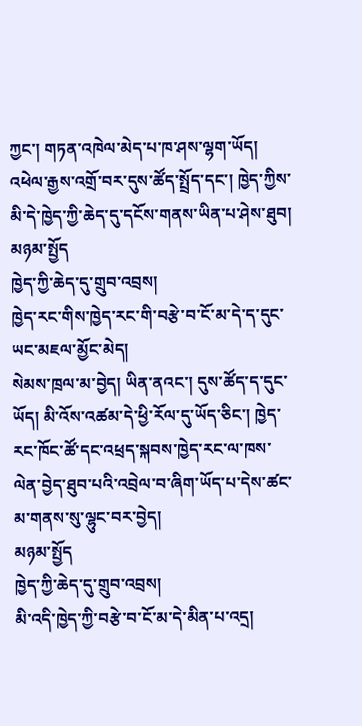ཀྱང་། གཏན་འཁེལ་མེད་པ་ཁ་ཤས་ལྷག་ཡོད། འཕེལ་རྒྱས་འགྲོ་བར་དུས་ཚོད་སྤྲོད་དང་། ཁྱེད་ཀྱིས་མི་དེ་ཁྱེད་ཀྱི་ཆེད་དུ་དངོས་གནས་ཡིན་པ་ཤེས་ཐུབ།
མཉམ་སྤྱོད
ཁྱེད་ཀྱི་ཆེད་དུ་གྲུབ་འབྲས།
ཁྱེད་རང་གིས་ཁྱེད་རང་གི་བརྩེ་བ་ངོ་མ་དེ་ད་དུང་ཡང་མཇལ་མྱོང་མེད།
སེམས་ཁྲལ་མ་བྱེད། ཡིན་ནའང་། དུས་ཚོད་ད་དུང་ཡོད། མི་འོས་འཚམ་དེ་ཕྱི་རོལ་དུ་ཡོད་ཅིང་། ཁྱེད་རང་ཁོང་ཚོ་དང་འཕྲད་སྐབས་ཁྱེད་རང་ལ་ཁས་ལེན་བྱེད་ཐུབ་པའི་འབྲེལ་བ་ཞིག་ཡོད་པ་དེས་ཚང་མ་གནས་སུ་ལྷུང་བར་བྱེད།
མཉམ་སྤྱོད
ཁྱེད་ཀྱི་ཆེད་དུ་གྲུབ་འབྲས།
མི་འདི་ཁྱེད་ཀྱི་བརྩེ་བ་ངོ་མ་དེ་མིན་པ་འདྲ།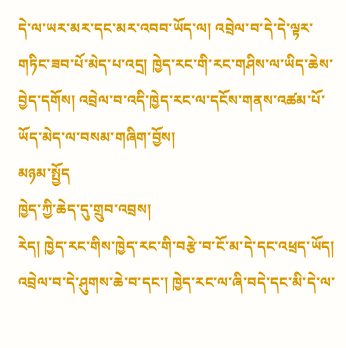དེ་ལ་ཡར་མར་དང་མར་འབབ་ཡོད་ལ། འབྲེལ་བ་དེ་དེ་ལྟར་གཏིང་ཟབ་པོ་མེད་པ་འདྲ། ཁྱེད་རང་གི་རང་གཤིས་ལ་ཡིད་ཆེས་བྱེད་དགོས། འབྲེལ་བ་འདི་ཁྱེད་རང་ལ་དངོས་གནས་འཚམ་པོ་ཡོད་མེད་ལ་བསམ་གཞིག་བྱོས།
མཉམ་སྤྱོད
ཁྱེད་ཀྱི་ཆེད་དུ་གྲུབ་འབྲས།
རེད། ཁྱེད་རང་གིས་ཁྱེད་རང་གི་བརྩེ་བ་ངོ་མ་དེ་དང་འཕྲད་ཡོད།
འབྲེལ་བ་དེ་ཤུགས་ཆེ་བ་དང་། ཁྱེད་རང་ལ་ཞི་བདེ་དང་མི་དེ་ལ་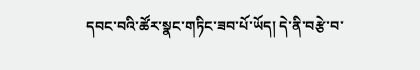དབང་བའི་ཚོར་སྣང་གཏིང་ཟབ་པོ་ཡོད། དེ་ནི་བརྩེ་བ་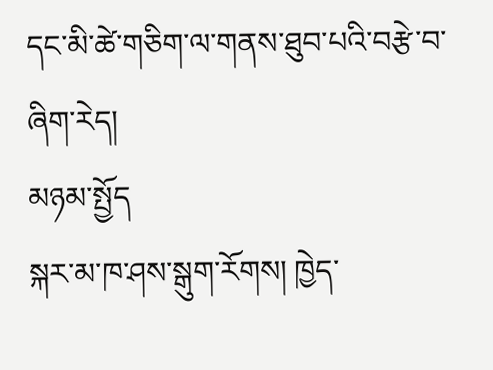དང་མི་ཚེ་གཅིག་ལ་གནས་ཐུབ་པའི་བརྩེ་བ་ཞིག་རེད།
མཉམ་སྤྱོད
སྐར་མ་ཁ་ཤས་སྒུག་རོགས། ཁྱེད་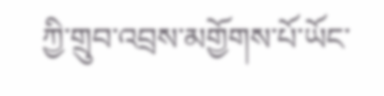ཀྱི་གྲུབ་འབྲས་མགྱོགས་པོ་ཡོང་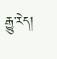རྒྱུ་རེད།